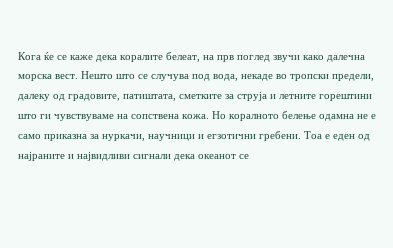Кога ќе се каже дека коралите белеат, на прв поглед звучи како далечна морска вест. Нешто што се случува под вода, некаде во тропски предели, далеку од градовите, патиштата, сметките за струја и летните горештини што ги чувствуваме на сопствена кожа. Но коралното белење одамна не е само приказна за нуркачи, научници и егзотични гребени. Тоа е еден од најраните и највидливи сигнали дека океанот се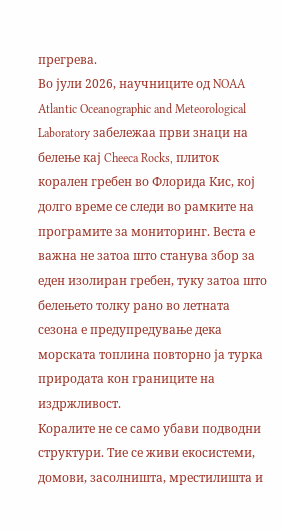прегрева.
Во јули 2026, научниците од NOAA Atlantic Oceanographic and Meteorological Laboratory забележаа први знаци на белење кај Cheeca Rocks, плиток корален гребен во Флорида Кис, кој долго време се следи во рамките на програмите за мониторинг. Веста е важна не затоа што станува збор за еден изолиран гребен, туку затоа што белењето толку рано во летната сезона е предупредување дека морската топлина повторно ја турка природата кон границите на издржливост.
Коралите не се само убави подводни структури. Тие се живи екосистеми, домови, засолништа, мрестилишта и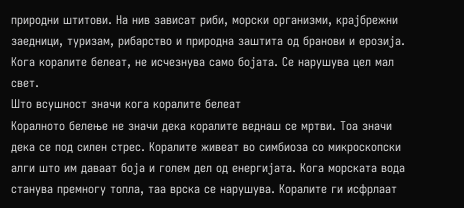природни штитови. На нив зависат риби, морски организми, крајбрежни заедници, туризам, рибарство и природна заштита од бранови и ерозија. Кога коралите белеат, не исчезнува само бојата. Се нарушува цел мал свет.
Што всушност значи кога коралите белеат
Коралното белење не значи дека коралите веднаш се мртви. Тоа значи дека се под силен стрес. Коралите живеат во симбиоза со микроскопски алги што им даваат боја и голем дел од енергијата. Кога морската вода станува премногу топла, таа врска се нарушува. Коралите ги исфрлаат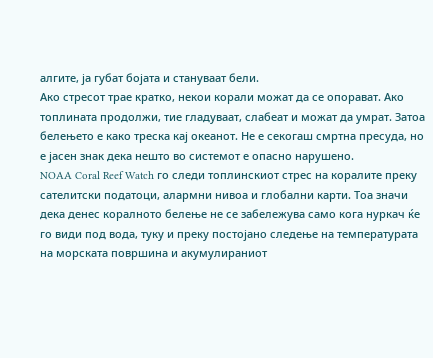алгите, ја губат бојата и стануваат бели.
Ако стресот трае кратко, некои корали можат да се опорават. Ако топлината продолжи, тие гладуваат, слабеат и можат да умрат. Затоа белењето е како треска кај океанот. Не е секогаш смртна пресуда, но е јасен знак дека нешто во системот е опасно нарушено.
NOAA Coral Reef Watch го следи топлинскиот стрес на коралите преку сателитски податоци, алармни нивоа и глобални карти. Тоа значи дека денес коралното белење не се забележува само кога нуркач ќе го види под вода, туку и преку постојано следење на температурата на морската површина и акумулираниот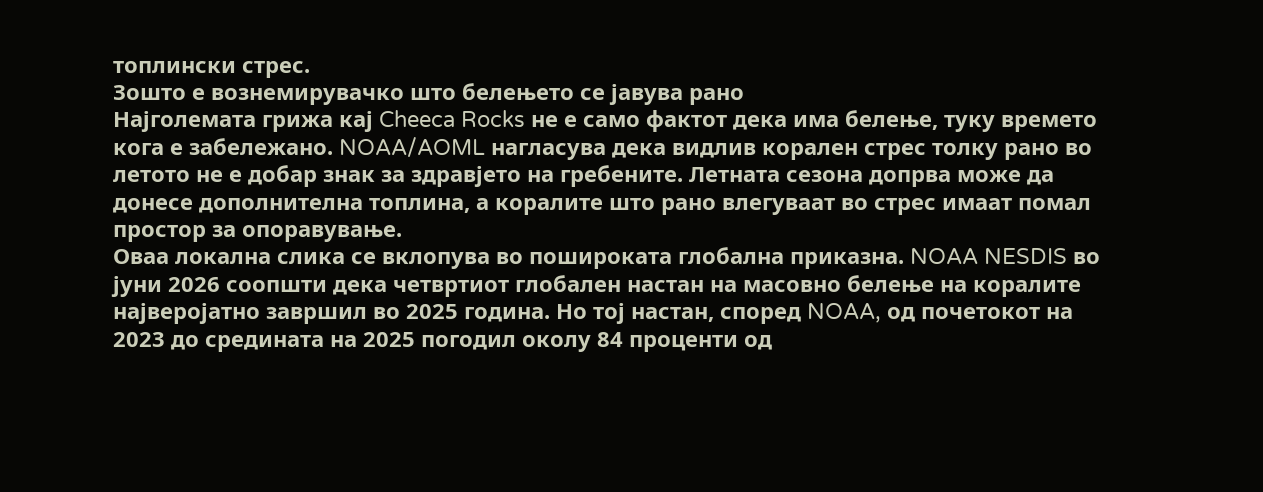топлински стрес.
Зошто е вознемирувачко што белењето се јавува рано
Најголемата грижа кај Cheeca Rocks не е само фактот дека има белење, туку времето кога е забележано. NOAA/AOML нагласува дека видлив корален стрес толку рано во летото не е добар знак за здравјето на гребените. Летната сезона допрва може да донесе дополнителна топлина, а коралите што рано влегуваат во стрес имаат помал простор за опоравување.
Оваа локална слика се вклопува во пошироката глобална приказна. NOAA NESDIS во јуни 2026 соопшти дека четвртиот глобален настан на масовно белење на коралите најверојатно завршил во 2025 година. Но тој настан, според NOAA, од почетокот на 2023 до средината на 2025 погодил околу 84 проценти од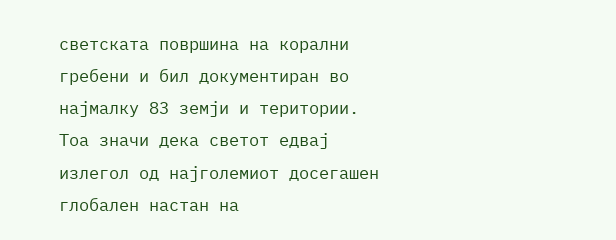светската површина на корални гребени и бил документиран во најмалку 83 земји и територии.
Тоа значи дека светот едвај излегол од најголемиот досегашен глобален настан на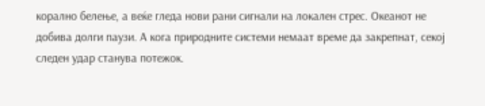корално белење, а веќе гледа нови рани сигнали на локален стрес. Океанот не добива долги паузи. А кога природните системи немаат време да закрепнат, секој следен удар станува потежок.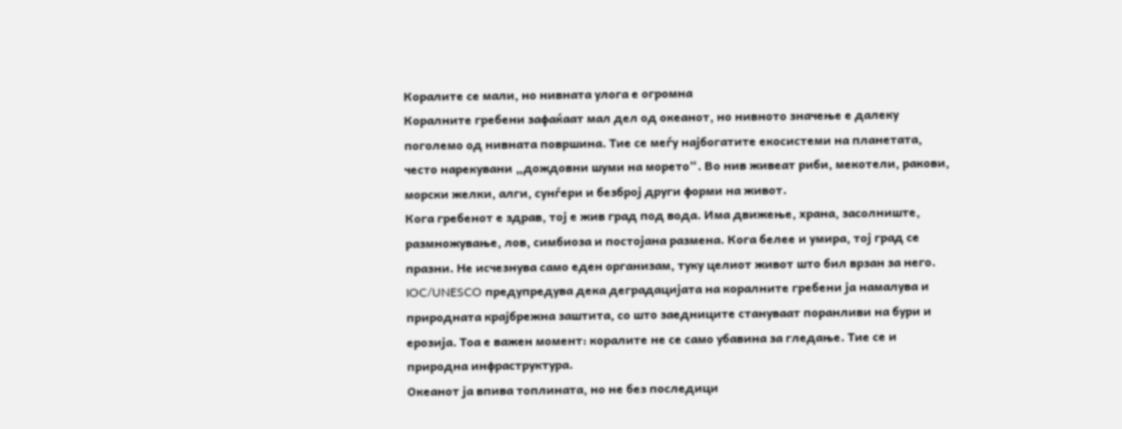Коралите се мали, но нивната улога е огромна
Коралните гребени зафаќаат мал дел од океанот, но нивното значење е далеку поголемо од нивната површина. Тие се меѓу најбогатите екосистеми на планетата, често нарекувани „дождовни шуми на морето“. Во нив живеат риби, мекотели, ракови, морски желки, алги, сунѓери и безброј други форми на живот.
Кога гребенот е здрав, тој е жив град под вода. Има движење, храна, засолниште, размножување, лов, симбиоза и постојана размена. Кога белее и умира, тој град се празни. Не исчезнува само еден организам, туку целиот живот што бил врзан за него.
IOC/UNESCO предупредува дека деградацијата на коралните гребени ја намалува и природната крајбрежна заштита, со што заедниците стануваат поранливи на бури и ерозија. Тоа е важен момент: коралите не се само убавина за гледање. Тие се и природна инфраструктура.
Океанот ја впива топлината, но не без последици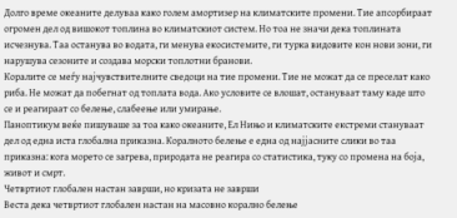Долго време океаните делуваа како голем амортизер на климатските промени. Тие апсорбираат огромен дел од вишокот топлина во климатскиот систем. Но тоа не значи дека топлината исчезнува. Таа останува во водата, ги менува екосистемите, ги турка видовите кон нови зони, ги нарушува сезоните и создава морски топлотни бранови.
Коралите се меѓу најчувствителните сведоци на тие промени. Тие не можат да се преселат како риба. Не можат да побегнат од топлата вода. Ако условите се влошат, остануваат таму каде што се и реагираат со белење, слабеење или умирање.
Паноптикум веќе пишуваше за тоа како океаните, Ел Нињо и климатските екстреми стануваат дел од една иста глобална приказна. Коралното белење е една од најјасните слики во таа приказна: кога морето се загрева, природата не реагира со статистика, туку со промена на боја, живот и смрт.
Четвртиот глобален настан заврши, но кризата не заврши
Веста дека четвртиот глобален настан на масовно корално белење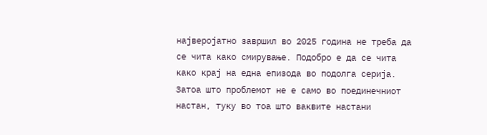најверојатно завршил во 2025 година не треба да се чита како смирување. Подобро е да се чита како крај на една епизода во подолга серија. Затоа што проблемот не е само во поединечниот настан, туку во тоа што ваквите настани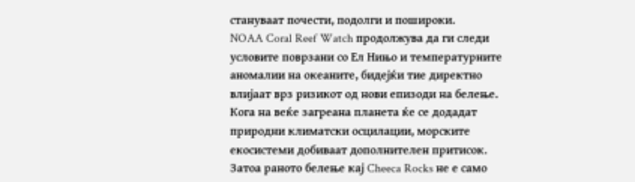стануваат почести, подолги и пошироки.
NOAA Coral Reef Watch продолжува да ги следи условите поврзани со Ел Нињо и температурните аномалии на океаните, бидејќи тие директно влијаат врз ризикот од нови епизоди на белење. Кога на веќе загреана планета ќе се додадат природни климатски осцилации, морските екосистеми добиваат дополнителен притисок.
Затоа раното белење кај Cheeca Rocks не е само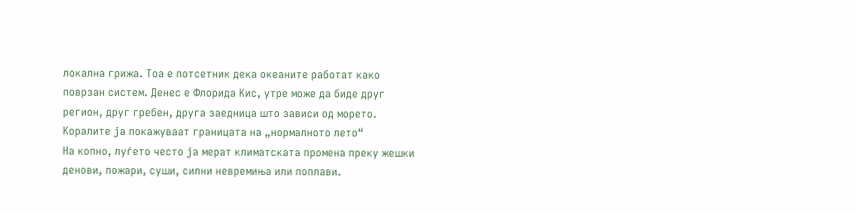локална грижа. Тоа е потсетник дека океаните работат како поврзан систем. Денес е Флорида Кис, утре може да биде друг регион, друг гребен, друга заедница што зависи од морето.
Коралите ја покажуваат границата на „нормалното лето“
На копно, луѓето често ја мерат климатската промена преку жешки денови, пожари, суши, силни невремиња или поплави.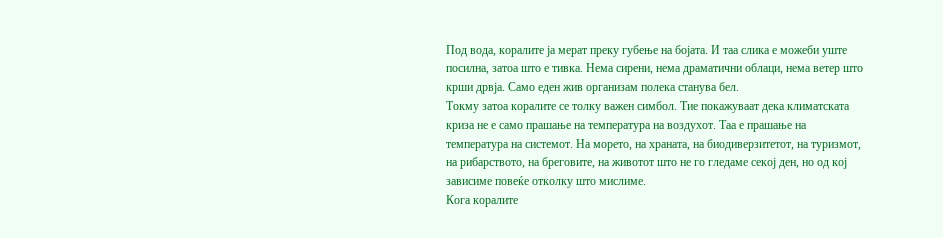Под вода, коралите ја мерат преку губење на бојата. И таа слика е можеби уште посилна, затоа што е тивка. Нема сирени, нема драматични облаци, нема ветер што крши дрвја. Само еден жив организам полека станува бел.
Токму затоа коралите се толку важен симбол. Тие покажуваат дека климатската криза не е само прашање на температура на воздухот. Таа е прашање на температура на системот. На морето, на храната, на биодиверзитетот, на туризмот, на рибарството, на бреговите, на животот што не го гледаме секој ден, но од кој зависиме повеќе отколку што мислиме.
Кога коралите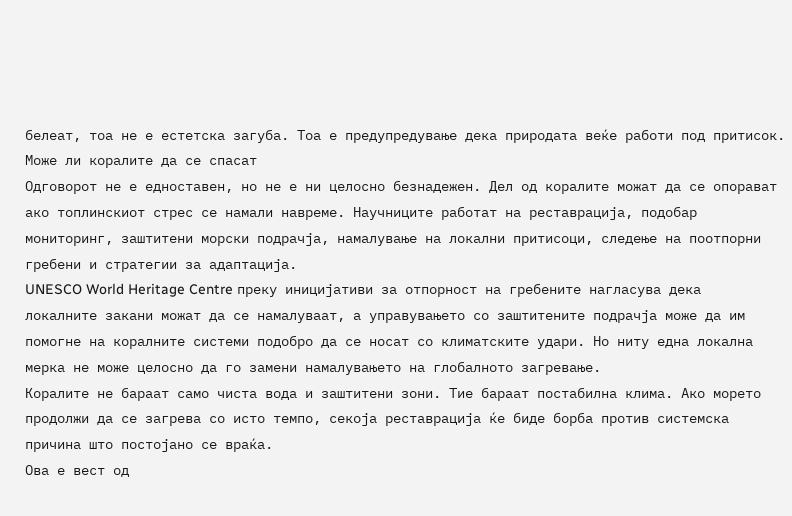белеат, тоа не е естетска загуба. Тоа е предупредување дека природата веќе работи под притисок.
Може ли коралите да се спасат
Одговорот не е едноставен, но не е ни целосно безнадежен. Дел од коралите можат да се опорават ако топлинскиот стрес се намали навреме. Научниците работат на реставрација, подобар мониторинг, заштитени морски подрачја, намалување на локални притисоци, следење на поотпорни гребени и стратегии за адаптација.
UNESCO World Heritage Centre преку иницијативи за отпорност на гребените нагласува дека локалните закани можат да се намалуваат, а управувањето со заштитените подрачја може да им помогне на коралните системи подобро да се носат со климатските удари. Но ниту една локална мерка не може целосно да го замени намалувањето на глобалното загревање.
Коралите не бараат само чиста вода и заштитени зони. Тие бараат постабилна клима. Ако морето продолжи да се загрева со исто темпо, секоја реставрација ќе биде борба против системска причина што постојано се враќа.
Ова е вест од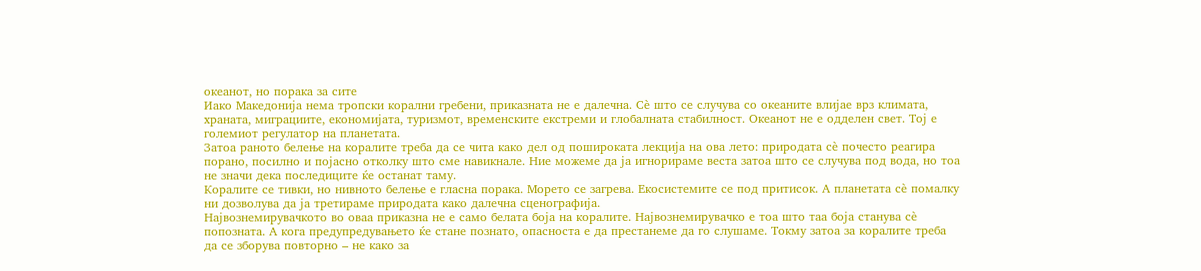океанот, но порака за сите
Иако Македонија нема тропски корални гребени, приказната не е далечна. Сè што се случува со океаните влијае врз климата, храната, миграциите, економијата, туризмот, временските екстреми и глобалната стабилност. Океанот не е одделен свет. Тој е големиот регулатор на планетата.
Затоа раното белење на коралите треба да се чита како дел од пошироката лекција на ова лето: природата сè почесто реагира порано, посилно и појасно отколку што сме навикнале. Ние можеме да ја игнорираме веста затоа што се случува под вода, но тоа не значи дека последиците ќе останат таму.
Коралите се тивки, но нивното белење е гласна порака. Морето се загрева. Екосистемите се под притисок. А планетата сè помалку ни дозволува да ја третираме природата како далечна сценографија.
Највознемирувачкото во оваа приказна не е само белата боја на коралите. Највознемирувачко е тоа што таа боја станува сè попозната. А кога предупредувањето ќе стане познато, опасноста е да престанеме да го слушаме. Токму затоа за коралите треба да се зборува повторно – не како за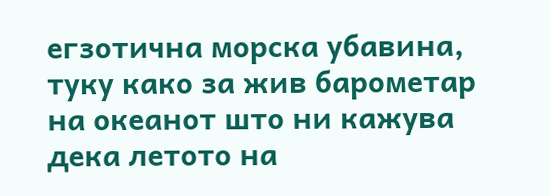егзотична морска убавина, туку како за жив барометар на океанот што ни кажува дека летото на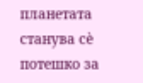планетата станува сè потешко за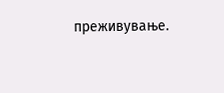преживување.